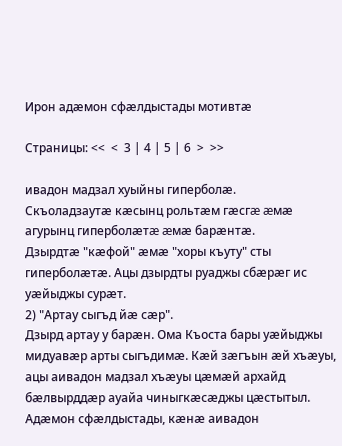Ирон адæмон сфæлдыстады мотивтæ

Страницы: <<  <  3 | 4 | 5 | 6  >  >>

ивадон мадзал хуыйны гиперболæ.
Скъоладзаутæ кæсынц рольтæм гæсгæ æмæ агурынц гиперболæтæ æмæ барæнтæ.
Дзырдтæ "кæфой" æмæ "хоры къуту" сты гиперболæтæ. Ацы дзырдты руаджы сбæрæг ис уæйыджы сурæт.
2) "Артау сыгъд йæ сæр".
Дзырд артау у барæн. Ома Къоста бары уæйыджы мидуавæр арты сыгъдимæ. Кæй зæгъын æй хъæуы, ацы аивадон мадзал хъæуы цæмæй архайд бæлвырддæр ауайа чиныгкæсæджы цæстытыл.
Адæмон сфæлдыстады, кæнæ аивадон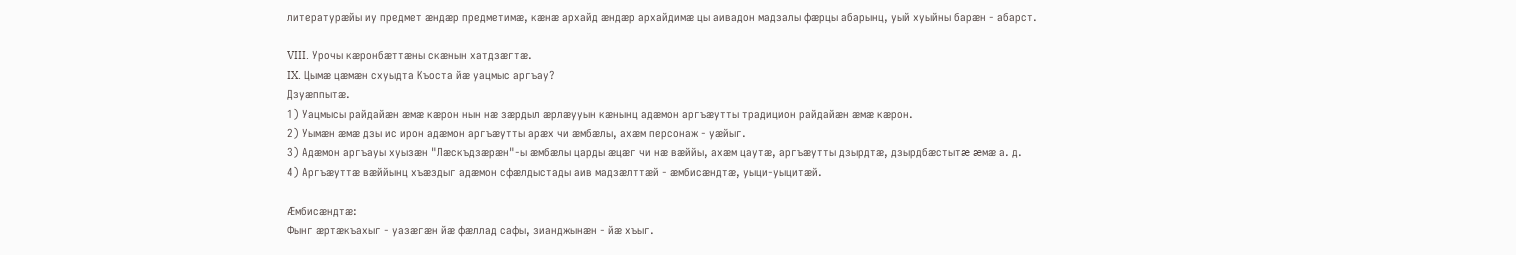литературæйы иу предмет æндæр предметимæ, кæнæ архайд æндæр архайдимæ цы аивадон мадзалы фæрцы абарынц, уый хуыйны барæн - абарст.

VIII. Урочы кæронбæттæны скæнын хатдзæгтæ.
IX. Цымæ цæмæн схуыдта Къоста йæ уацмыс аргъау?
Дзуæппытæ.
1) Уацмысы райдайæн æмæ кæрон нын нæ зæрдыл æрлæууын кæнынц адæмон аргъæутты традицион райдайæн æмæ кæрон.
2) Уымæн æмæ дзы ис ирон адæмон аргъæутты арæх чи æмбæлы, ахæм персонаж - уæйыг.
3) Адæмон аргъауы хуызæн "Лæскъдзæрæн"-ы æмбæлы царды æцæг чи нæ вæййы, ахæм цаутæ, аргъæутты дзырдтæ, дзырдбæстытæ æмæ а. д.
4) Аргъæуттæ вæййынц хъæздыг адæмон сфæлдыстады аив мадзæлттæй - æмбисæндтæ, уыци-уыцитæй.

Æмбисæндтæ:
Фынг æртæкъахыг - уазæгæн йæ фæллад сафы, зианджынæн - йæ хъыг.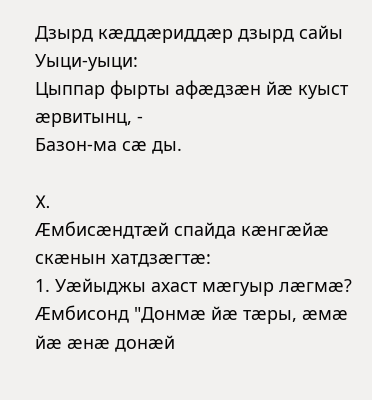Дзырд кæддæриддæр дзырд сайы
Уыци-уыци:
Цыппар фырты афæдзæн йæ куыст æрвитынц, -
Базон-ма сæ ды.

X.
Æмбисæндтæй спайда кæнгæйæ скæнын хатдзæгтæ:
1. Уæйыджы ахаст мæгуыр лæгмæ?
Æмбисонд "Донмæ йæ тæры, æмæ йæ æнæ донæй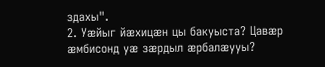здахы".
2. Уæйыг йæхицæн цы бакуыста? Цавæр æмбисонд уæ зæрдыл æрбалæууы?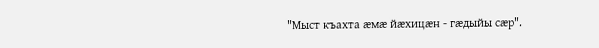"Мыст къахта æмæ йæхицæн - гæдыйы сæр".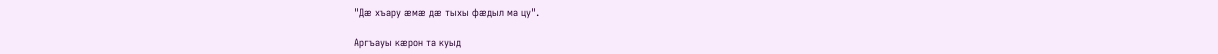"Дæ хъару æмæ дæ тыхы фæдыл ма цу".

Аргъауы кæрон та куыд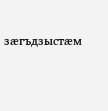зæгъдзыстæм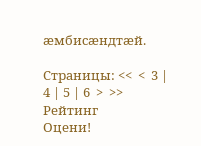æмбисæндтæй.

Страницы: <<  <  3 | 4 | 5 | 6  >  >>
Рейтинг
Оцени!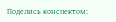Поделись конспектом: